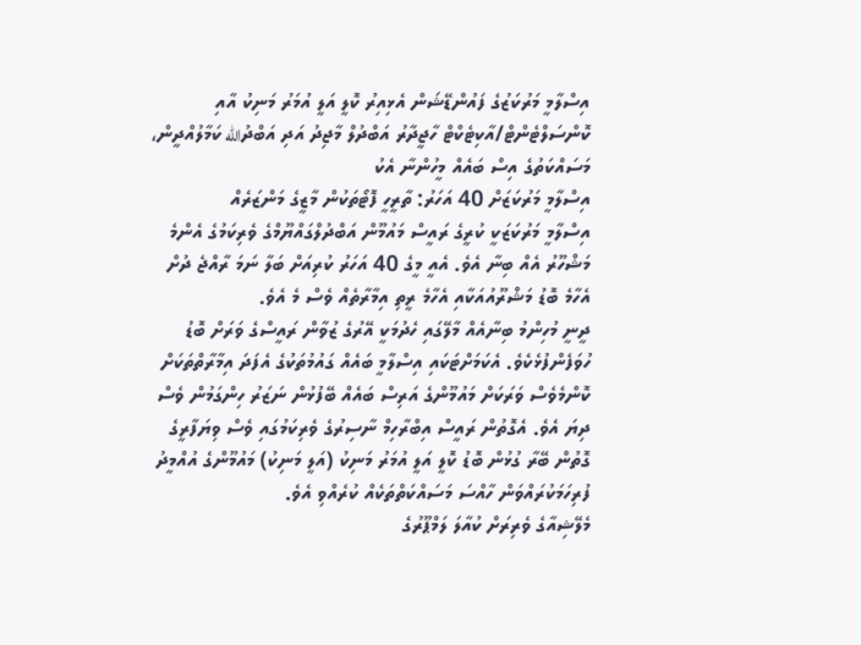އިސްލާމީ މަރުކަޒުގެ ފައުންޑޭޝަން އެޅިއިރު ކޮލީ އަލީ އުމަރު މަނިކު އާއި ކޮންސަލްޓެންޓް/އާކިޓެކްޓް ހާޖީދާރު އަބްދުލް މާޖިދު އަދި އަބްދުالله ކަމާލުއްދީން، މަސައްކަތުގެ އިސް ބައެއް މީހުންނާ އެކު
އިސްލާމީ މަރުކަޒަށް 40 އަހަރު: ތާރީހީ ފޮޓޯތަކުން މާޒީގެ މަންޒަރެއް
އިސްލާމީ މަރުކަޒަކީ ކުރީގެ ރައީސް މައުމޫން އަބްދުލްގައްޔޫމްގެ ވެރިކަމުގެ އެންމެ މަޝްހޫރު އެއް ބިނާ އެވެ. އެއީ މީގެ 40 އަހަރު ކުރިއަށް ބަލާ ނަމަ ރާއްޖެ ދުށް އެހާމެ ބޮޑު މަޝްރޫއުއަކާއި އެހާމެ ރީތި އިމާރާތެއް ވެސް މެ އެވެ.
ދީނީ މުހިންމު ބިނާއެއް މާލޭގައި ހެދުމަކީ އޭރުގެ ޒުވާން ރައީސްގެ ވަރަށް ބޮޑު ހުވަފެންފުޅެކެވެ. އެކަމަށްޓަކައި އިސްލާމީ ބައެއް ގައުމުތަކުގެ އެފަދަ އިމާރާތްތަކަށް ކޮންމެވެސް ވަރަކަށް މައުމޫންގެ އަރިސް ބައެއް ބޭފުޅުން ނަޒަރު ހިންގަމުން ވެސް ދިޔަ އެވެ. އެގޮތުން ރައީސް އިބްރާހިމް ނާސިރުގެ ވެރިކަމުގައި ވެސް ވިޔަފާރީގެ ގޮތުން ބޭރާ ގުޅުން ބޮޑު ކޮލީ އަލީ އުމަރު މަނިކު (އަލީ މަނިކު) މައުމޫންގެ އުއްމީދު ފުރިހަމަކުރައްވަން ހާއްސަ މަސައްކަތްތަކެއް ކުރެއްވި އެވެ.
މެލޭޝިއާގެ ވެރިރަށް ކުއާލަ ލަމްޕޫރުގެ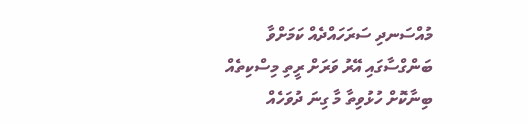މުއްސަނދި ސަރަހައްދެއް ކަމަށްވާ ބަންގްސާގައި އޭރު ވަރަށް ރީތި މިސްކިތެއް ބިނާކޮށް ހުޅުވިތާ މާ ގިނަ ދުވަހެއް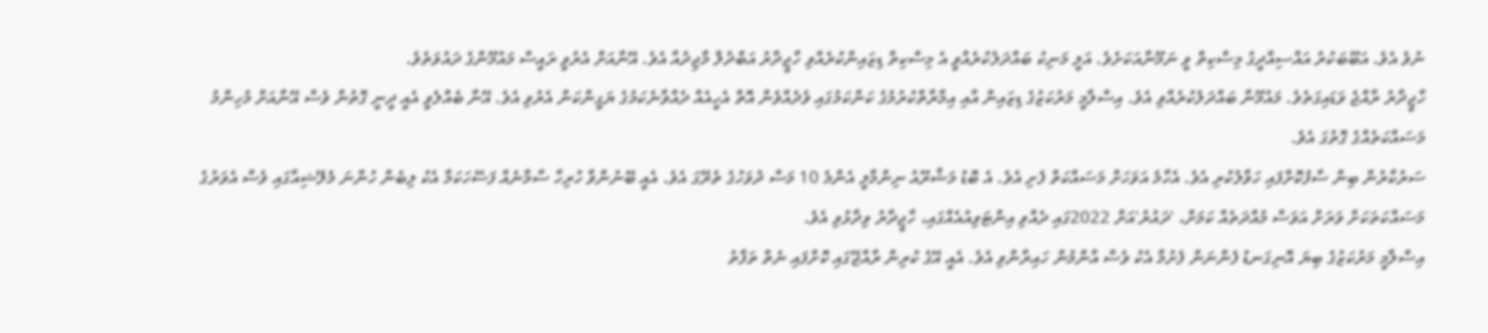ނުވެ އެވެ. އަބޫބަކުރު އައްސިއްދީގު މިސްކިތް ވީ ނަމޫނާއަކަށެވެ. އަލީ މަނިކު ބައްދަލުކުރެއްވީ އެ މިސްކިތް ޑިޒައިންކުރެއްވި ހާޖީދާރު އަބްދުލް މާޖިދުއާ އެވެ. އޭނާއަށް އެރުވީ ރައީސް މައުމޫންގެ ދައުވަތެވެ.
ހާޖީދާރު ރާއްޖެ ވަޑައިގަތެވެ. މައުމޫނާ ބައްދަލުކުރެއްވި އެވެ. އިސްލާމީ މަރުކަޒުގެ ޑިޒައިން އާއި އިމާރާތްކުރުމުގެ ކަންކަމުގައި ވެދެއްވެން އޮތް އެހީއެއް ދެއްވާނެކަމުގެ ޔަގީންކަން އެރުވި އެވެ. އޭނާ ބެއްލެވީ އެއީ ދީނީ ގޮތުން ވެސް އޭނާއަށް މުހިންމު މަސައްކަތެއްގެ ގޮތުގަ އެވެ.
ސަރުކާރުން ބިން ސާފުކޮށްފައި ހަވާލުކުރި އެވެ. އެހާމެ އަވަހަށް މަސައްކަތް ފެށި އެވެ. އެ ބޮޑު މަޝްރޫއު ނިންމާލީ އެންމެ 10 މަސް ދުވަހުގެ ތެރޭގަ އެވެ. އެއީ ބޭނުންވާ ހުރިހާ ސާމާނެއް ފަސޭހަކަމާ އެކު ލިބެން ހުންނަ މެލޭޝިއާގައި ވެސް އެވަރުގެ މަސައްކަތަކަށް ވަރަށް އަވަސް މުއްދަތެއް ކަމަށް، 'ދައުރު'އަށް 2022ގައި ދެއްވި އިންޓަވިއުއެއްގައި، ހާޖީދާރު ވިދާޅުވި އެވެ.
އިސްލާމީ މަރުކަޒުގެ ބިޔަ އޮނިގަނޑު ފެންނަން ފެށުމާ އެކު ވެސް އާންމުން ހައިރާންވި އެވެ. އެއީ އޭގެ ކުރިން ރާއްޖޭގައި ކޮށްފައި ނެތް ތަފާތު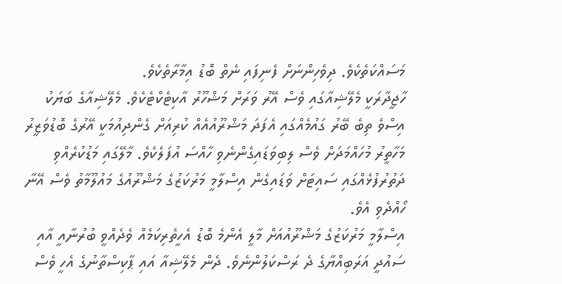މަސައްކަތެކެވެ. ދިވެހިންނަށް ފެނިފައި ނެތް ބޮޑު އިމާރާތެކެވެ.
ހާޖީދާރަކީ މެލޭޝިއާގައި ވެސް އޭރު ވަރަށް މަޝްހޫރު އާކިޓެކްޓެކެވެ. މެލޭޝިއާގެ ބަޔަކު އިސްވެ ތިބެ ބޭރު ގައުމެއްގައި އެފަދަ މަޝްރޫއުއެއް ކުރިއަށް ގެންދިއުމަކީ އޭރުގެ ބޮޑުވަޒީރު މަހާތީރު މުހައްމަދަށް ވެސް ލިބިވަޑައިގެންނެވި ހާއްސަ އުފަލެކެވެ. މާލޭގައި މަޑުކުރެއްވި ދަތުރުފުޅެއްގައި ސައިޓަށް ވަޑައިގެން އިސްލާމީ މަރުކަޒުގެ މަޝްރޫއުގެ މައުލޫމާތު ވެސް އޭނާ ހޯއްދެވި އެވެ.
އިސްލާމީ މަރުކަޒުގެ މަޝްރޫއުއަށް މާލީ އެންމެ ބޮޑު އެހީތެރިކަމެއް ވެދެއްވީ ބުރުނާއީ އާއި ސައުދީ އަރަބިއްޔާގެ ދެ ރަސްކަލުންނެވެ. ދެން މެލޭޝިއާ އައި ޕާކިސްތާނުގެ އެހީ ވެސް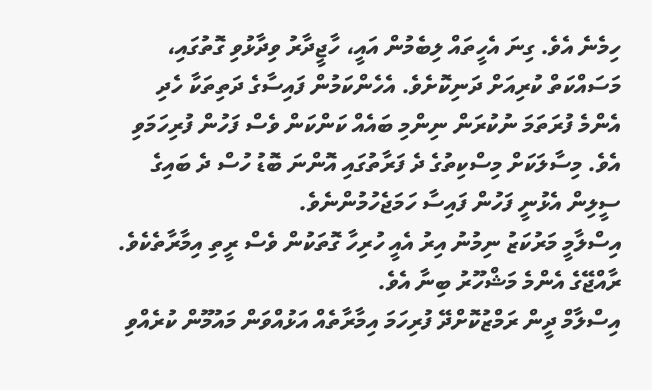ހިމެނެ އެވެ. ގިނަ އެހީތައް ލިބެމުން އައީ، ހާޖީދާރު ވިދާޅުވި ގޮތުގައި، މަސައްކަތް ކުރިއަށް ދަނިކޮށެވެ. އެހެންކަމުން ފައިސާގެ ދަތިތަކާ ހެދި އެންމެ ފުރަތަމަ ނުކުރަން ނިންމި ބައެއް ކަންކަން ވެސް ފަހުން ފުރިހަމަވި އެވެ. މިސާލަކަށް މިސްކިތުގެ ދެ ފަރާތުގައި އޮންނަ ބޮޑު ހުސް ދެ ބައިގެ ސީލިން އެޅުނީ ފަހުން ފައިސާ ހަމަޖެހުމުންނެވެ.
އިސްލާމީ މަރުކަޒު ނިމުނު އިރު އެއީ ހުރިހާ ގޮތަކުން ވެސް ރީތި އިމާރާތެކެވެ. ރާއްޖޭގެ އެންމެ މަޝްހޫރު ބިނާ އެވެ.
އިސްލާމް ދީން ރަމްޒުކޮށްދޭ ފުރިހަމަ އިމާރާތެއް އަޅުއްވަން މައުމޫން ކުރެއްވި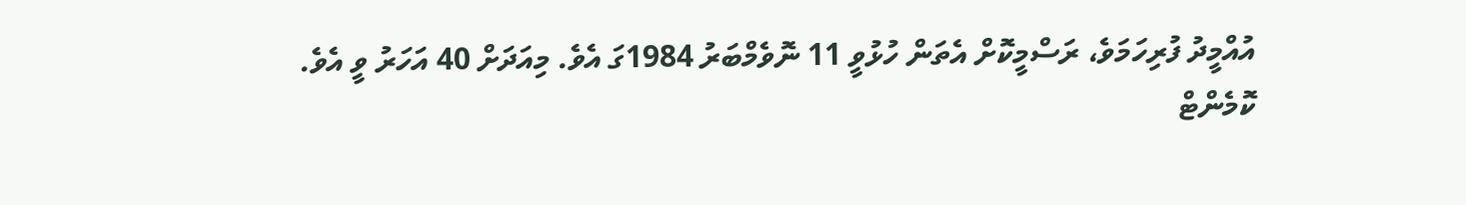އުއްމީދު ފުރިހަމަވެ، ރަސްމީކޮށް އެތަން ހުޅުވީ 11 ނޮވެމްބަރު 1984ގަ އެވެ. މިއަދަށް 40 އަހަރު ވީ އެވެ.
ކޮމެންޓް